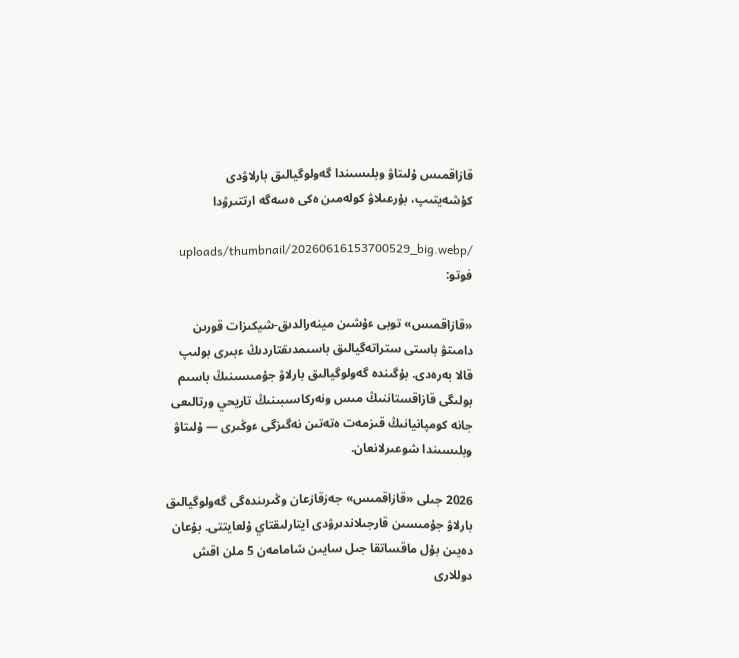قازاقمىس ۇلىتاۋ وبلىسىندا گەولوگيالىق بارلاۋدى كۇشەيتىپ، بۇرعىلاۋ كولەمىن ەكى ەسەگە ارتتىرۋدا

/uploads/thumbnail/20260616153700529_big.webp فوتو:

«قازاقمىس» توبى ءۇشىن مينەرالدىق-شيكىزات قورىن دامىتۋ باستى ستراتەگيالىق باسىمدىقتاردىڭ ءبىرى بولىپ قالا بەرەدى. بۇگىندە گەولوگيالىق بارلاۋ جۇمىسىنىڭ باسىم بولىگى قازاقستاننىڭ مىس ونەركاسىبىنىڭ تاريحي ورتالىعى جانە كومپانيانىڭ قىزمەت ەتەتىن نەگىزگى ءوڭىرى — ۇلىتاۋ وبلىسىندا شوعىرلانعان.

2026 جىلى «قازاقمىس» جەزقازعان وڭىرىندەگى گەولوگيالىق بارلاۋ جۇمىسىن قارجىلاندىرۋدى ايتارلىقتاي ۇلعايتتى. بۇعان دەيىن بۇل ماقساتقا جىل سايىن شامامەن 5 ملن اقش دوللارى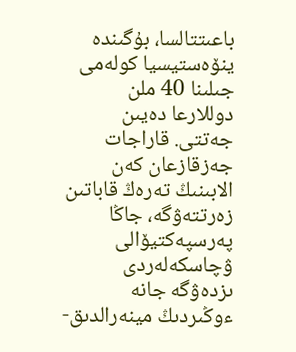باعىتتالسا، بۇگىندە ينۆەستيسيا كولەمى جىلىنا 40 ملن  دوللارعا دەيىن جەتتى. قاراجات جەزقازعان كەن الابىنىڭ تەرەڭ قاباتىن زەرتتەۋگە، جاڭا پەرسپەكتيۆالى ۋچاسكەلەردى ىزدەۋگە جانە ءوڭىردىڭ مينەرالدىق-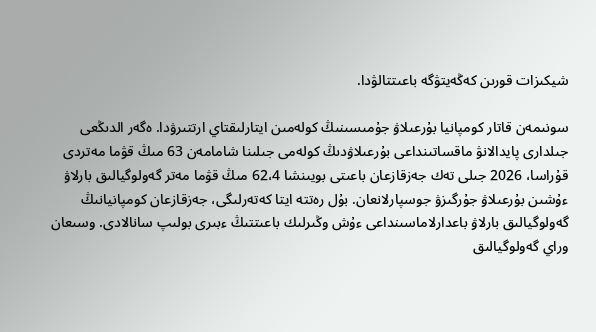شيكىزات قورىن كەڭەيتۋگە باعىتتالۋدا.

سونىمەن قاتار كومپانيا بۇرعىلاۋ جۇمىسىنىڭ كولەمىن ايتارلىقتاي ارتتىرۋدا. ەگەر الدىڭعى جىلدارى پايدالانۋ ماقساتىنداعى بۇرعىلاۋدىڭ كولەمى جىلىنا شامامەن 63 مىڭ قۋما مەتردى قۇراسا، 2026 جىلى تەك جەزقازعان باعىتى بويىنشا 62،4 مىڭ قۋما مەتر گەولوگيالىق بارلاۋ ءۇشىن بۇرعىلاۋ جۇرگىزۋ جوسپارلانعان. بۇل رەتتە ايتا كەتەرلىگى، جەزقازعان كومپانيانىڭ گەولوگيالىق بارلاۋ باعدارلاماسىنداعى ءۇش وڭىرلىك باعىتتىڭ ءبىرى بولىپ سانالادى. وسىعان وراي گەولوگيالىق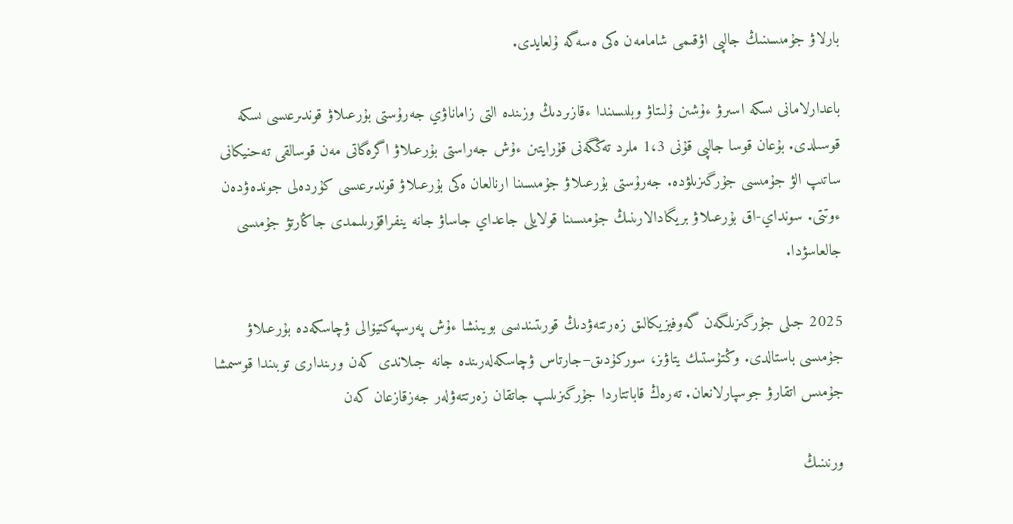بارلاۋ جۇمىسىنىڭ جالپى اۋقىمى شامامەن ەكى ەسەگە ۇلعايدى.

باعدارلامانى ىسكە اسىرۋ ءۇشىن ۇلىتاۋ وبلىسىندا ءقازىردىڭ وزىندە التى زاماناۋي جەرۇستى بۇرعىلاۋ قوندىرعىسى ىسكە قوسىلدى. بۇعان قوسا جالپى قۇنى 1،3 ملرد تەڭگەنى قۇرايتىن ءۇش جەراستى بۇرعىلاۋ اگرەگاتى مەن قوسالقى تەحنيكانى ساتىپ الۋ جۇمىسى جۇرگىزىلۋدە. جەرۇستى بۇرعىلاۋ جۇمىسىنا ارنالعان ەكى بۇرعىلاۋ قوندىرعىسى كۇردەلى جوندەۋدەن ءوتتى. سونداي-اق بۇرعىلاۋ بريگادالارىنىڭ جۇمىسىنا قولايلى جاعداي جاساۋ جانە ينفراقۇرىلىمدى جاڭارتۋ جۇمىسى جالعاسۋدا.

2025 جىلى جۇرگىزىلگەن گەوفيزيكالىق زەرتتەۋدىڭ قورىتىندىسى بويىنشا ءۇش پەرسپەكتيۆالى ۋچاسكەدە بۇرعىلاۋ جۇمىسى باستالدى. وڭتۇستىك يتاۋىز، سوركۇدىق–جارتاس ۋچاسكەلەرىندە جانە جىلاندى كەن ورىندارى توبىندا قوسىمشا جۇمىس اتقارۋ جوسپارلانعان. تەرەڭ قاباتتاردا جۇرگىزىلىپ جاتقان زەرتتەۋلەر جەزقازعان كەن

ورنىنىڭ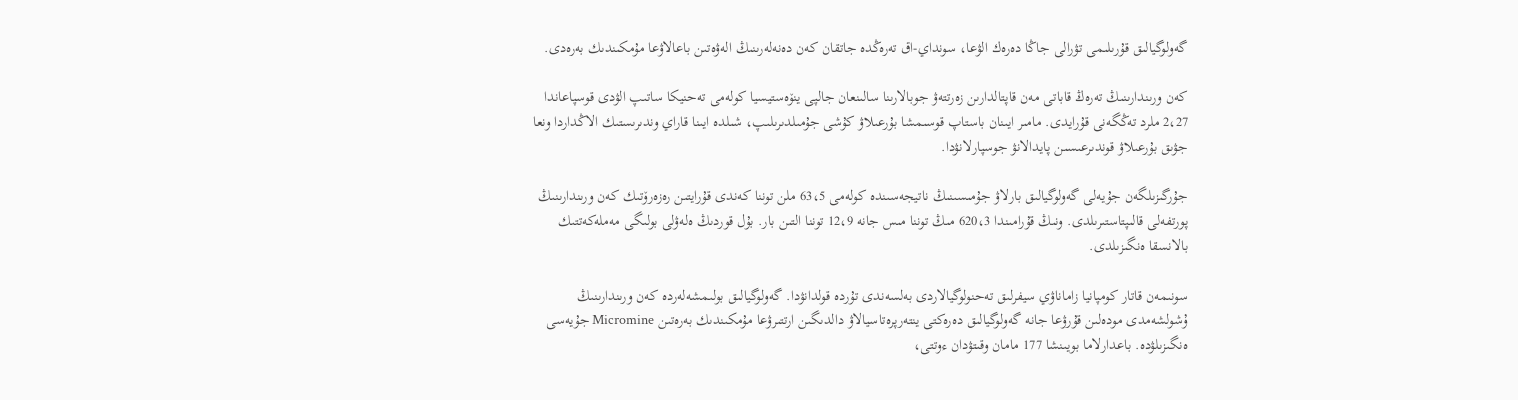گەولوگيالىق قۇرىلىمى تۋرالى جاڭا دەرەك الۋعا، سونداي-اق تەرەڭدە جاتقان كەن دەنەلەرىنىڭ الەۋەتىن باعالاۋعا مۇمكىندىك بەرەدى.

كەن ورىندارىنىڭ تەرەڭ قاباتى مەن قاپتالدارىن زەرتتەۋ جوبالارىنا سالىنعان جالپى ينۆەستيسيا كولەمى تەحنيكا ساتىپ الۋدى قوسپاعاندا 2،27 ملرد تەڭگەنى قۇرايدى. مامىر ايىنان باستاپ قوسىمشا بۇرعىلاۋ كۇشى جۇمىلدىرىلىپ، شىلدە ايىنا قاراي وندىرىستىك الاڭداردا ونعا جۋىق بۇرعىلاۋ قوندىرعىسىن پايدالانۋ جوسپارلانۋدا.

جۇرگىزىلگەن جۇيەلى گەولوگيالىق بارلاۋ جۇمىسىنىڭ ناتيجەسىندە كولەمى 63،5 ملن توننا كەندى قۇرايتىن رەزەرۆتىك كەن ورىندارىنىڭ پورتفەلى قالىپتاستىرىلدى. ونىڭ قۇرامىندا 620،3 مىڭ توننا مىس جانە 12،9 توننا التىن بار. بۇل قوردىڭ ەلەۋلى بولىگى مەملەكەتتىك بالانسقا ەنگىزىلدى.

سونىمەن قاتار كومپانيا زاماناۋي سيفرلىق تەحنولوگيالاردى بەلسەندى تۇردە قولدانۋدا. گەولوگيالىق بولىمشەلەردە كەن ورىندارىنىڭ ۇشولشەمدى مودەلىن قۇرۋعا جانە گەولوگيالىق دەرەكتى ينتەرپرەتاسيالاۋ دالدىگىن ارتتىرۋعا مۇمكىندىك بەرەتىن Micromine جۇيەسى ەنگىزىلۋدە. باعدارلاما بويىنشا 177 مامان وقىتۋدان ءوتتى،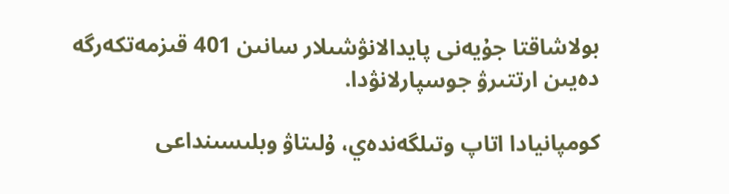بولاشاقتا جۇيەنى پايدالانۋشىلار سانىن 401 قىزمەتكەرگە دەيىن ارتتىرۋ جوسپارلانۋدا.

كومپانيادا اتاپ وتىلگەندەي، ۇلىتاۋ وبلىسىنداعى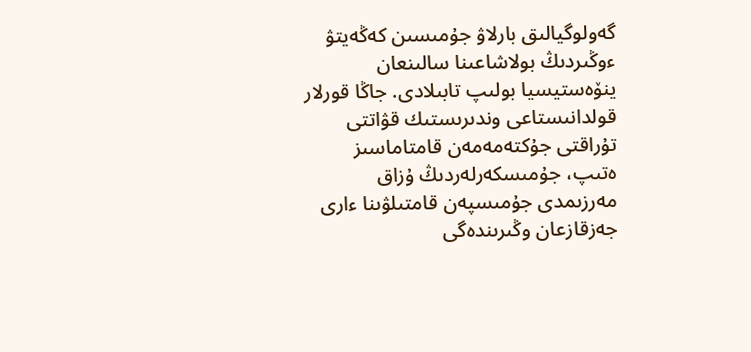گەولوگيالىق بارلاۋ جۇمىسىن كەڭەيتۋ ءوڭىردىڭ بولاشاعىنا سالىنعان ينۆەستيسيا بولىپ تابىلادى. جاڭا قورلار قولدانىستاعى وندىرىستىك قۋاتتى تۇراقتى جۇكتەمەمەن قامتاماسىز ەتىپ، جۇمىسكەرلەردىڭ ۇزاق مەرزىمدى جۇمىسپەن قامتىلۋىنا ءارى جەزقازعان وڭىرىندەگى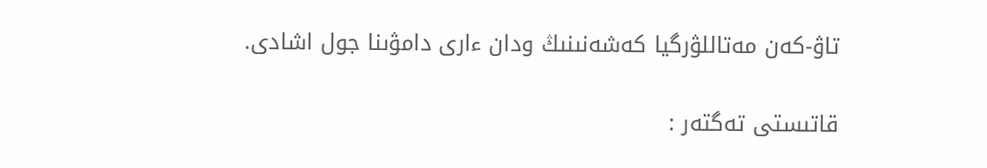تاۋ-كەن مەتاللۋرگيا كەشەنىنىڭ ودان ءارى دامۋىنا جول اشادى.

قاتىستى تەگتەر :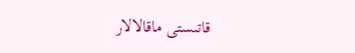قاتىستى ماقالالار